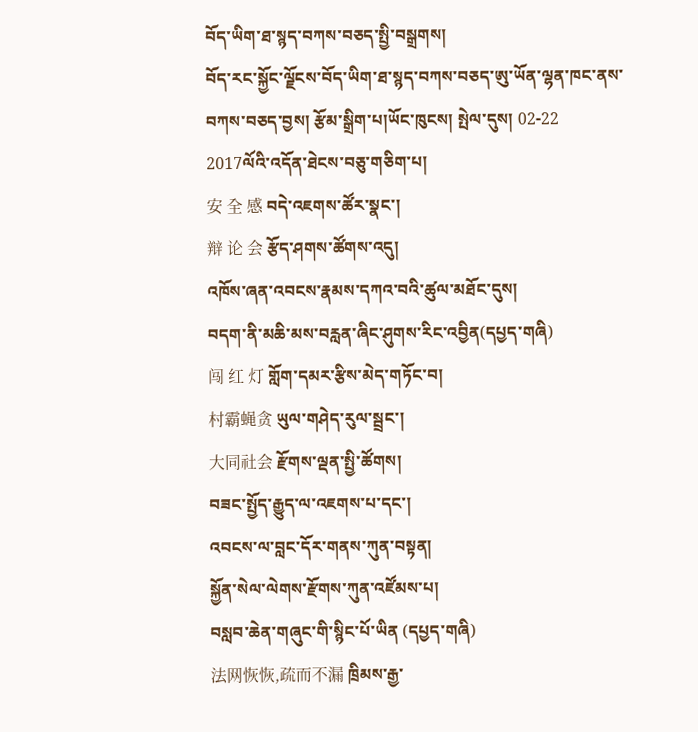བོད་ཡིག་ཐ་སྙད་བཀས་བཅད་སྤྱི་བསྒྲགས།
བོད་རང་སྐྱོང་ལྗོངས་བོད་ཡིག་ཐ་སྙད་བཀས་བཅད་ཨུ་ཡོན་ལྷན་ཁང་ནས་བཀས་བཅད་བྱས། རྩོམ་སྒྲིག་པ།ཡོང་ཁུངས། སྤེལ་དུས། 02-22
2017ལོའི་འདོན་ཐེངས་བཅུ་གཅིག་པ།
安 全 感 བདེ་འཇགས་ཚོར་སྣང་།
辩 论 会 རྩོད་ཤགས་ཚོགས་འདུ།
འཁོས་ཞན་འབངས་རྣམས་དཀའ་བའི་ཚུལ་མཐོང་དུས།
བདག་ནི་མཆི་མས་བརླན་ཞིང་ཤུགས་རིང་འབྱིན(དཔྱད་གཞི)
闯 红 灯 གློག་དམར་རྩིས་མེད་གཏོང་བ།
村霸蝇贪 ཡུལ་གཤེད་རུལ་སྦྲང་།
大同社会 རྫོགས་ལྡན་སྤྱི་ཚོགས།
བཟང་སྤྱོད་རྒྱུད་ལ་འཇགས་པ་དང་།
འབངས་ལ་བླང་དོར་གནས་ཀུན་བསྟན།
སྐྱོན་སེལ་ལེགས་རྫོགས་ཀུན་འཛོམས་པ།
བསླབ་ཆེན་གཞུང་གི་སྙིང་པོ་ཡིན (དཔྱད་གཞི)
法网恢恢,疏而不漏 ཁྲིམས་རྒྱ་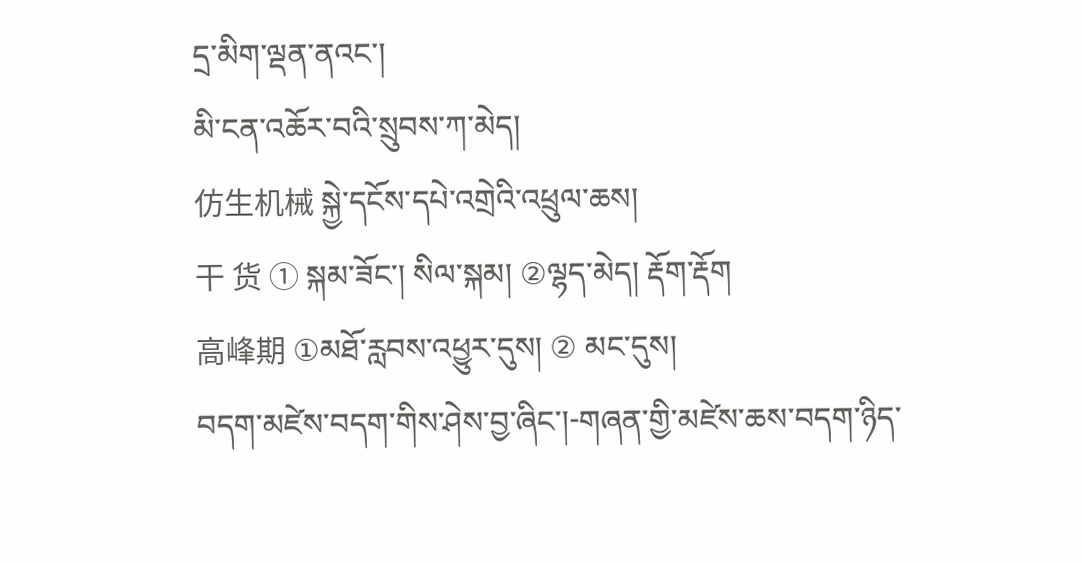དྲ་མིག་ལྡན་ནའང་།
མི་ངན་འཆོར་བའི་སྲུབས་ཀ་མེད།
仿生机械 སྐྱེ་དངོས་དཔེ་འགྲེའི་འཕྲུལ་ཆས།
干 货 ① སྐམ་ཟོང་། སིལ་སྐམ། ②ལྷད་མེད། རྡོག་རྡོག
高峰期 ①མཐོ་རླབས་འཕྱུར་དུས། ② མང་དུས།
བདག་མཛེས་བདག་གིས་ཤེས་བྱ་ཞིང་།-གཞན་གྱི་མཛེས་ཆས་བདག་ཉིད་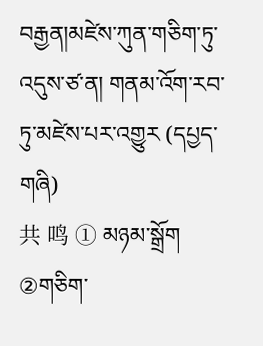བརྒྱན།མཛེས་ཀུན་གཅིག་ཏུ་འདུས་ཙ་ན། གནམ་འོག་རབ་ཏུ་མཛེས་པར་འགྱུར (དཔྱད་གཞི)
共 鸣 ① མཉམ་སྒྲོག ②གཅིག་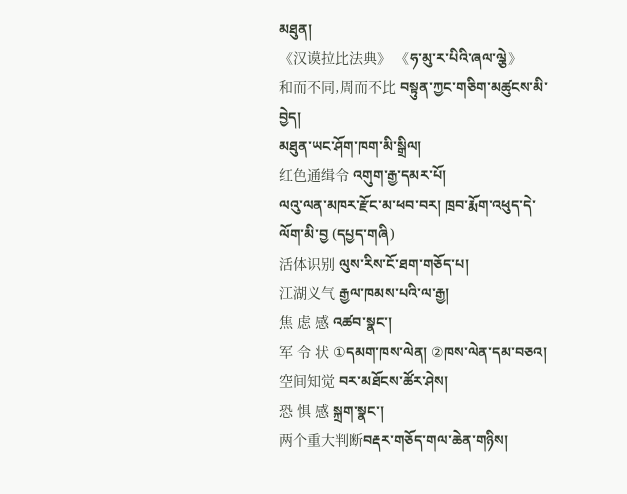མཐུན།
《汉谟拉比法典》 《ཧ་མུ་ར་པིའི་ཞལ་ལྕེ》
和而不同,周而不比 བསྟུན་ཀྱང་གཅིག་མཚུངས་མི་བྱེད།
མཐུན་ཡང་ཤོག་ཁག་མི་སྒྲིལ།
红色通缉令 འགུག་རྒྱ་དམར་པོ།
ལའུ་ལན་མཁར་རྫོང་མ་ཕབ་བར། ཁྲབ་རྨོག་འཕུད་དེ་ལོག་མི་བྱ (དཔྱད་གཞི)
活体识别 ལུས་རིས་ངོ་ཐག་གཅོད་པ།
江湖义气 རྒྱལ་ཁམས་པའི་ལ་རྒྱ།
焦 虑 感 འཚབ་སྣང་།
军 令 状 ①དམག་ཁས་ལེན། ②ཁས་ལེན་དམ་བཅའ།
空间知觉 བར་མཐོངས་ཚོར་ཤེས།
恐 惧 感 སྐྲག་སྣང་།
两个重大判断བརྡར་གཅོད་གལ་ཆེན་གཉིས།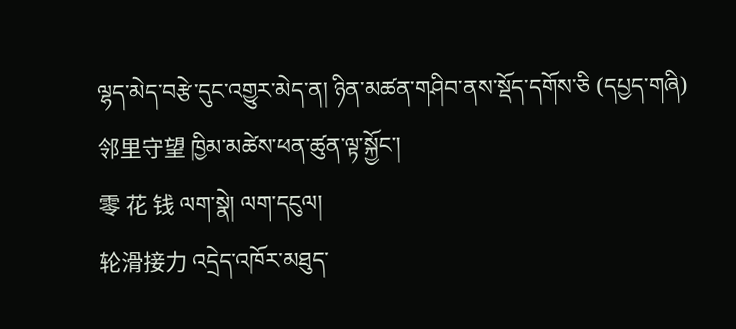ལྷད་མེད་བརྩེ་དུང་འགྱུར་མེད་ན། ཉིན་མཚན་གཤིབ་ནས་སྡོད་དགོས་ཅི (དཔྱད་གཞི)
邻里守望 ཁྱིམ་མཚེས་ཕན་ཚུན་ལྟ་སྐྱོང་།
零 花 钱 ལག་སྣེ། ལག་དངུལ།
轮滑接力 འདྲེད་འཁོར་མཐུད་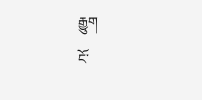རྒྱུག
ངོ་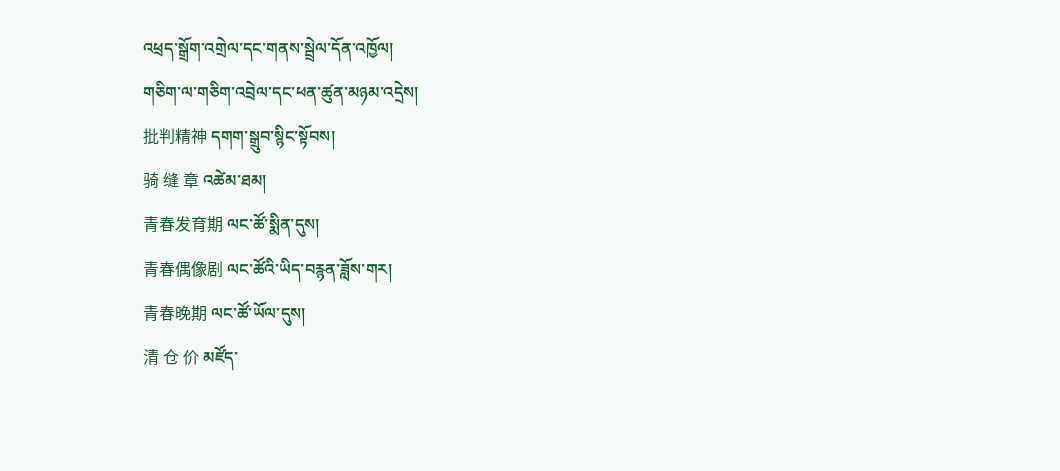འཕྲད་སྒྲོག་འགྲེལ་དང་གནས་སྦྲེལ་དོན་འཁྱོལ།
གཅིག་ལ་གཅིག་འབྲེལ་དང་ཕན་ཚུན་མཉམ་འདྲེས།
批判精神 དགག་སྒྲུབ་སྙིང་སྟོབས།
骑 缝 章 འཚེམ་ཐམ།
青春发育期 ལང་ཚོ་སྨིན་དུས།
青春偶像剧 ལང་ཚོའི་ཡིད་བརྙན་ཟློས་གར།
青春晚期 ལང་ཚོ་ཡོལ་དུས།
清 仓 价 མཛོད་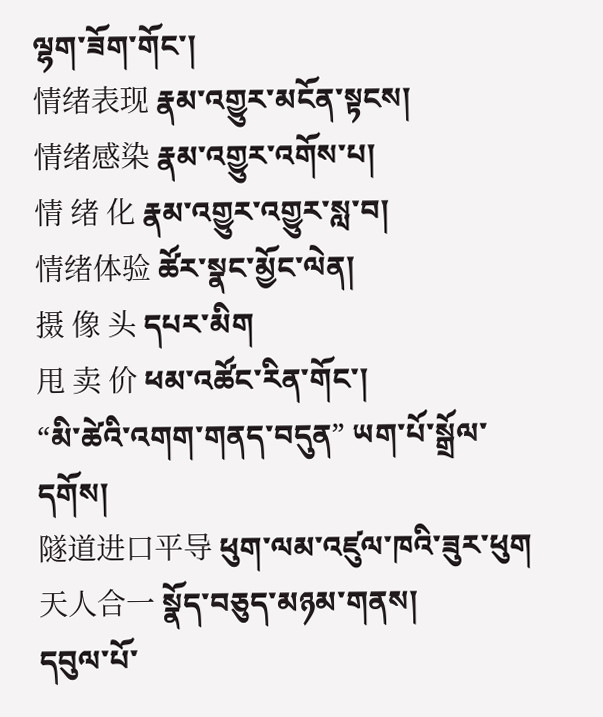ལྷག་ཟོག་གོང་།
情绪表现 རྣམ་འགྱུར་མངོན་སྟངས།
情绪感染 རྣམ་འགྱུར་འགོས་པ།
情 绪 化 རྣམ་འགྱུར་འགྱུར་སླ་བ།
情绪体验 ཚོར་སྣང་མྱོང་ལེན།
摄 像 头 དཔར་མིག
甩 卖 价 ཕམ་འཚོང་རིན་གོང་།
“མི་ཚེའི་འགག་གནད་བདུན” ཡག་པོ་སྒྲོལ་དགོས།
隧道进口平导 ཕུག་ལམ་འཛུལ་ཁའི་ཟུར་ཕུག
天人合一 སྣོད་བཅུད་མཉམ་གནས།
དབུལ་པོ་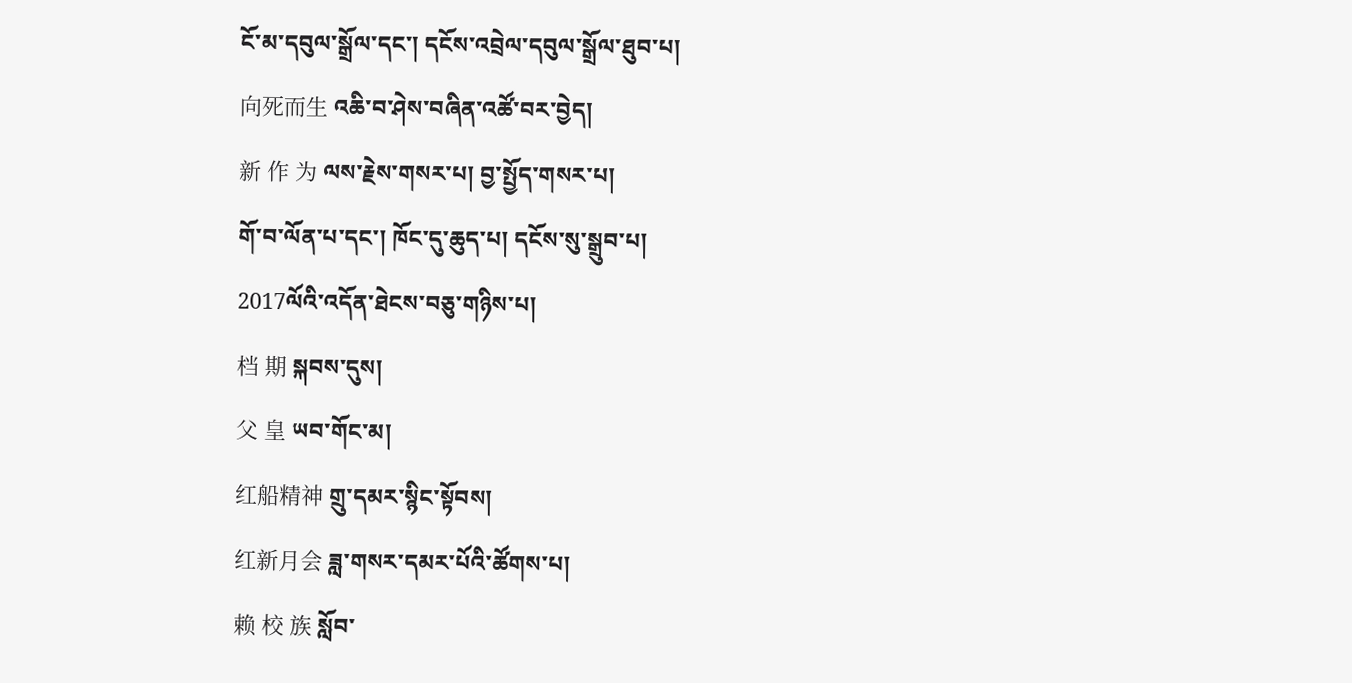ངོ་མ་དབུལ་སྒྲོལ་དང་། དངོས་འབྲེལ་དབུལ་སྒྲོལ་ཐུབ་པ།
向死而生 འཆི་བ་ཤེས་བཞིན་འཚོ་བར་བྱེད།
新 作 为 ལས་རྗེས་གསར་པ། བྱ་སྤྱོད་གསར་པ།
གོ་བ་ལོན་པ་དང་། ཁོང་དུ་ཆུད་པ། དངོས་སུ་སྒྲུབ་པ།
2017ལོའི་འདོན་ཐེངས་བཅུ་གཉིས་པ།
档 期 སྐབས་དུས།
父 皇 ཡབ་གོང་མ།
红船精神 གྲུ་དམར་སྙིང་སྟོབས།
红新月会 ཟླ་གསར་དམར་པོའི་ཚོགས་པ།
赖 校 族 སློབ་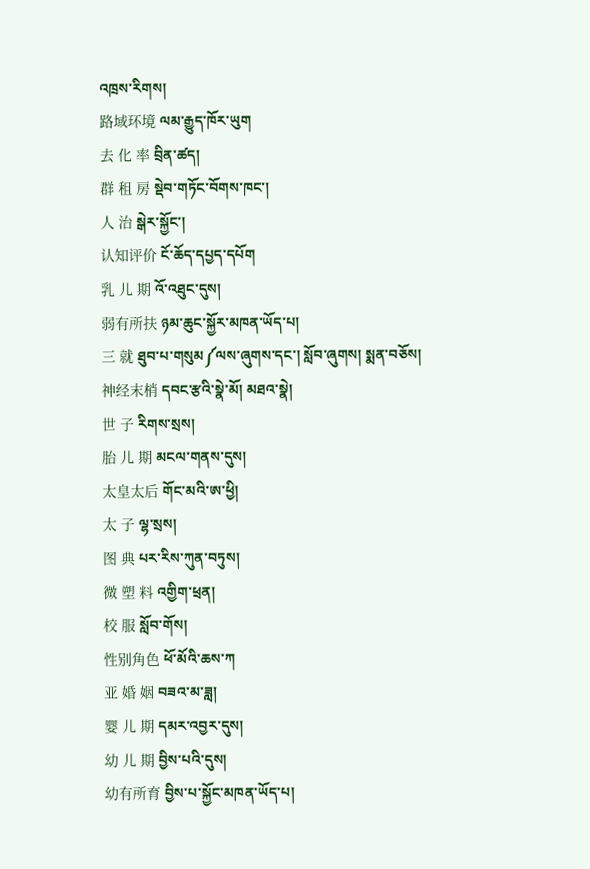འཁྲས་རིགས།
路域环境 ལམ་རྒྱུད་ཁོར་ཡུག
去 化 率 བྲིན་ཚད།
群 租 房 སྡེབ་གཏོང་བོགས་ཁང་།
人 治 སྒེར་སྐྱོང་།
认知评价 ངོ་ཆོད་དཔྱད་དཔོག
乳 儿 期 འོ་འཐུང་དུས།
弱有所扶 ཉམ་ཆུང་སྐྱོར་མཁན་ཡོད་པ།
三 就 ཐུབ་པ་གསུམ༼ལས་ཞུགས་དང་། སློབ་ཞུགས། སྨན་བཅོས།
神经末梢 དབང་རྩའི་སྣེ་མོ། མཐའ་སྣེ།
世 子 རིགས་སྲས།
胎 儿 期 མངལ་གནས་དུས།
太皇太后 གོང་མའི་ཨ་ཕྱི།
太 子 ལྷ་སྲས།
图 典 པར་རིས་ཀུན་བཏུས།
微 塑 料 འགྱིག་ཕྲན།
校 服 སློབ་གོས།
性别角色 ཕོ་མོའི་ཆས་ཀ
亚 婚 姻 བཟའ་མ་ཟླ།
婴 儿 期 དམར་འབྱར་དུས།
幼 儿 期 བྱིས་པའི་དུས།
幼有所育 བྱིས་པ་སྐྱོང་མཁན་ཡོད་པ།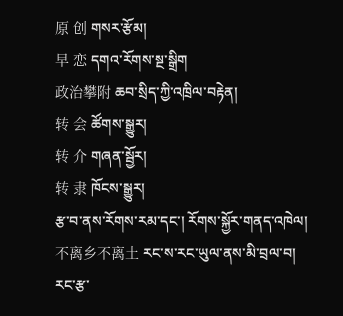原 创 གསར་རྩོམ།
早 恋 དགའ་རོགས་སྔ་སྒྲིག
政治攀附 ཆབ་སྲིད་ཀྱི་འཁྲིལ་བརྟེན།
转 会 ཚོགས་སྒྱུར།
转 介 གཞན་སྦྱོར།
转 隶 ཁོངས་སྒྱུར།
རྩ་བ་ནས་རོགས་རམ་དང་། རོགས་སྐྱོར་གནད་འཁེལ།
不离乡不离土 རང་ས་རང་ཡུལ་ནས་མི་བྲལ་བ།
རང་རྩ་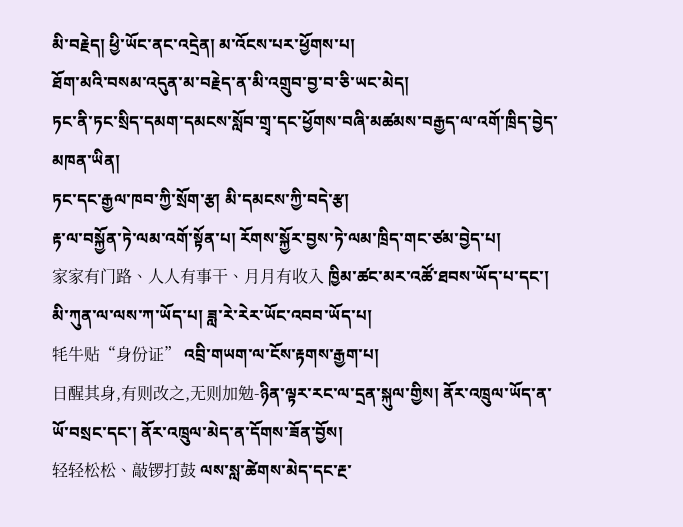མི་བརྗེད། ཕྱི་ཡོང་ནང་འདྲེན། མ་འོངས་པར་ཕྱོགས་པ།
ཐོག་མའི་བསམ་འདུན་མ་བརྗེད་ན་མི་འགྲུབ་བྱ་བ་ཅི་ཡང་མེད།
ཏང་ནི་ཏང་སྲིད་དམག་དམངས་སློབ་གྲྭ་དང་ཕྱོགས་བཞི་མཚམས་བརྒྱད་ལ་འགོ་ཁྲིད་བྱེད་མཁན་ཡིན།
ཏང་དང་རྒྱལ་ཁབ་ཀྱི་སྲོག་རྩ། མི་དམངས་ཀྱི་བདེ་རྩ།
རྟ་ལ་བསྐྱོན་ཏེ་ལམ་འགོ་སྟོན་པ། རོགས་སྐྱོར་བྱས་ཏེ་ལམ་ཁྲིད་གང་ཙམ་བྱེད་པ།
家家有门路、人人有事干、月月有收入 ཁྱིམ་ཚང་མར་འཚོ་ཐབས་ཡོད་པ་དང་། མི་ཀུན་ལ་ལས་ཀ་ཡོད་པ། ཟླ་རེ་རེར་ཡོང་འབབ་ཡོད་པ།
牦牛贴“身份证” འབྲི་གཡག་ལ་ངོས་རྟགས་རྒྱག་པ།
日醒其身,有则改之,无则加勉-ཉིན་ལྟར་རང་ལ་དྲན་སྐུལ་གྱིས། ནོར་འཁྲུལ་ཡོད་ན་ཡོ་བསྲང་དང་། ནོར་འཁྲུལ་མེད་ན་དོགས་ཟོན་བྱོས།
轻轻松松、敲锣打鼓 ལས་སླ་ཚེགས་མེད་དང་རྔ་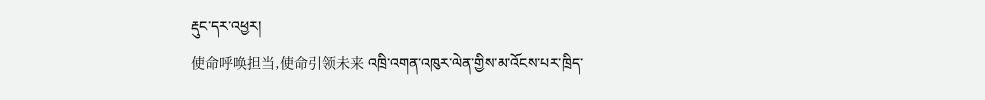རྡུང་དར་འཕྱར།
使命呼唤担当,使命引领未来 འཁྲི་འགན་འཁུར་ལེན་གྱིས་མ་འོངས་པར་ཁྲིད་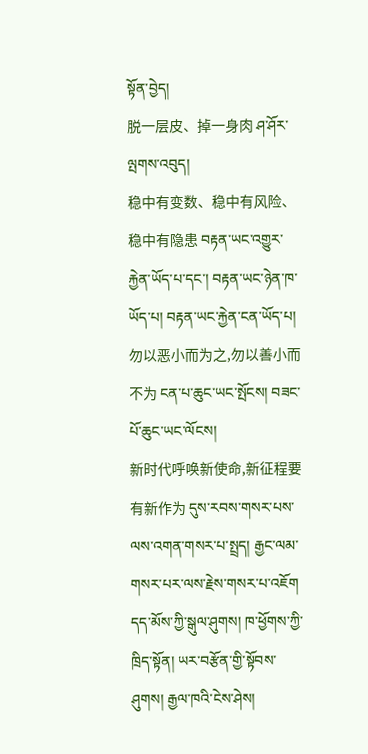སྟོན་བྱེད།
脱一层皮、掉一身肉 ཤ་ཤོར་ལྤགས་འབུད།
稳中有变数、稳中有风险、稳中有隐患 བརྟན་ཡང་འགྱུར་རྐྱེན་ཡོད་པ་དང་། བརྟན་ཡང་ཉེན་ཁ་ཡོད་པ། བརྟན་ཡང་རྐྱེན་ངན་ཡོད་པ།
勿以恶小而为之,勿以善小而不为 ངན་པ་ཆུང་ཡང་སྤོངས། བཟང་པོ་ཆུང་ཡང་ལོངས།
新时代呼唤新使命,新征程要有新作为 དུས་རབས་གསར་པས་ལས་འགན་གསར་པ་སྤྲད། རྒྱང་ལམ་གསར་པར་ལས་རྗེས་གསར་པ་འཇོག
དད་མོས་ཀྱི་སྒུལ་ཤུགས། ཁ་ཕྱོགས་ཀྱི་ཁྲིད་སྟོན། ཡར་བརྩོན་གྱི་སྟོབས་ཤུགས། རྒྱལ་ཁའི་ངེས་ཤེས།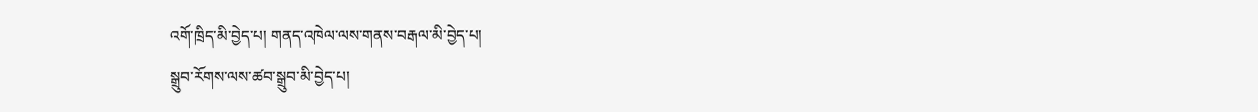འགོ་ཁྲིད་མི་བྱེད་པ། གནད་འཁེལ་ལས་གནས་བརྒལ་མི་བྱེད་པ།
སྒྲུབ་རོགས་ལས་ཚབ་སྒྲུབ་མི་བྱེད་པ།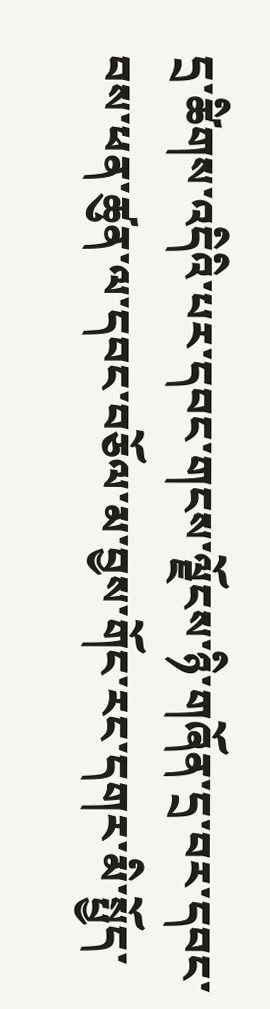དྲ་ཚིགས་འདིའི་པར་དབང་གངས་ལྗོངས་ཉི་གཞོན་དྲ་བར་དབང་བས་ཕན་ཚུན་ལ་དབང་བཅོལ་མ་བྱས་གོང་རང་དགར་མི་སྤྱོད་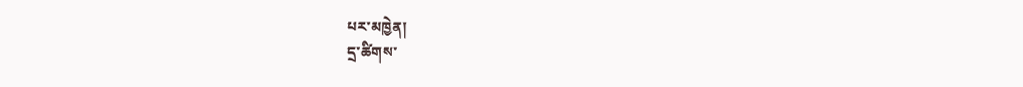པར་མཁྱེན།
དྲ་ཚིགས་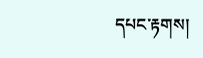དཔང་རྟགས།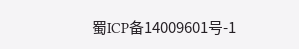蜀ICP备14009601号-1